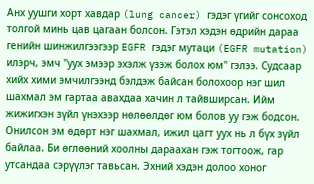Анх уушги хорт хавдар (lung cancer) гэдэг үгийг сонсоход толгой минь цав цагаан болсон. Гэтэл хэдэн өдрийн дараа генийн шинжилгээгээр EGFR гэдэг мутаци (EGFR mutation) илэрч, эмч "уух эмээр эхэлж үзэж болох юм" гэлээ. Судсаар хийх хими эмчилгээнд бэлдэж байсан болохоор нэг шил шахмал эм гартаа авахдаа хачин л тайвширсан. Ийм жижигхэн зүйл үнэхээр нөлөөлдөг юм болов уу гэж бодсон.
Онилсон эм өдөрт нэг шахмал, ижил цагт уух нь л бүх зүйл байлаа. Би өглөөний хоолны дараахан гэж тогтоож, гар утсандаа сэрүүлэг тавьсан. Эхний хэдэн долоо хоног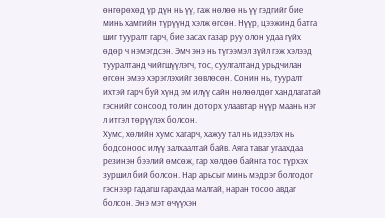өнгөрөхөд үр дүн нь үү, гаж нөлөө нь үү гэдгийг бие минь хамгийн түрүүнд хэлж өгсөн. Нүүр, цээжинд батга шиг тууралт гарч, бие засах газар руу олон удаа гүйх өдөр ч нэмэгдсэн. Эмч энэ нь түгээмэл зүйл гэж хэлээд тууралтанд чийгшүүлэгч, тос, суулгалтанд урьдчилан өгсөн эмээ хэрэглэхийг зөвлөсөн. Сонин нь, тууралт ихтэй гарч буй хүнд эм илүү сайн нөлөөлдөг хандлагатай гэснийг сонсоод толин доторх улаавтар нүүр маань нэг л итгэл төрүүлэх болсон.
Хумс, хөлийн хумс хагарч, хажуу тал нь идээлэх нь бодсоноос илүү залхаалтай байв. Аяга таваг угаахдаа резинэн бээлий өмсөж, гар хөлдөө байнга тос түрхэх зуршил бий болсон. Нар арьсыг минь мэдрэг болгодог гэснээр гадагш гарахдаа малгай, наран тосоо авдаг болсон. Энэ мэт өчүүхэн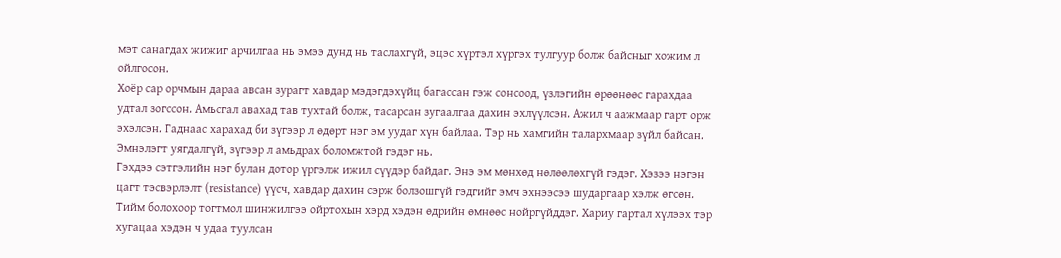мэт санагдах жижиг арчилгаа нь эмээ дунд нь таслахгүй, эцэс хүртэл хүргэх тулгуур болж байсныг хожим л ойлгосон.
Хоёр сар орчмын дараа авсан зурагт хавдар мэдэгдэхүйц багассан гэж сонсоод, үзлэгийн өрөөнөөс гарахдаа удтал зогссон. Амьсгал авахад тав тухтай болж, тасарсан зугаалгаа дахин эхлүүлсэн. Ажил ч аажмаар гарт орж эхэлсэн. Гаднаас харахад би зүгээр л өдөрт нэг эм уудаг хүн байлаа. Тэр нь хамгийн талархмаар зүйл байсан. Эмнэлэгт уягдалгүй, зүгээр л амьдрах боломжтой гэдэг нь.
Гэхдээ сэтгэлийн нэг булан дотор үргэлж ижил сүүдэр байдаг. Энэ эм мөнхөд нөлөөлөхгүй гэдэг. Хэзээ нэгэн цагт тэсвэрлэлт (resistance) үүсч, хавдар дахин сэрж болзошгүй гэдгийг эмч эхнээсээ шударгаар хэлж өгсөн. Тийм болохоор тогтмол шинжилгээ ойртохын хэрд хэдэн өдрийн өмнөөс нойргүйддэг. Хариу гартал хүлээх тэр хугацаа хэдэн ч удаа туулсан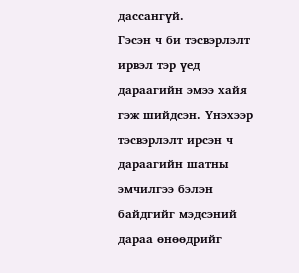дассангүй.
Гэсэн ч би тэсвэрлэлт ирвэл тэр үед дараагийн эмээ хайя гэж шийдсэн. Үнэхээр тэсвэрлэлт ирсэн ч дараагийн шатны эмчилгээ бэлэн байдгийг мэдсэний дараа өнөөдрийг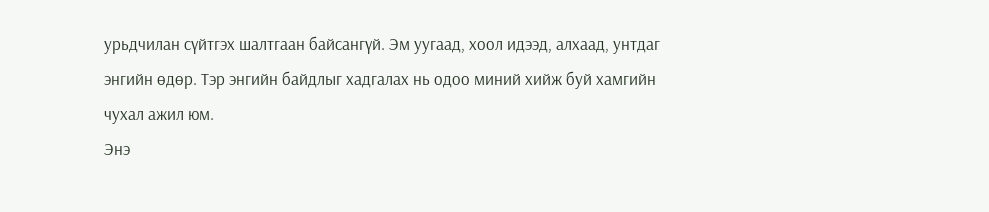урьдчилан сүйтгэх шалтгаан байсангүй. Эм уугаад, хоол идээд, алхаад, унтдаг энгийн өдөр. Тэр энгийн байдлыг хадгалах нь одоо миний хийж буй хамгийн чухал ажил юм.
Энэ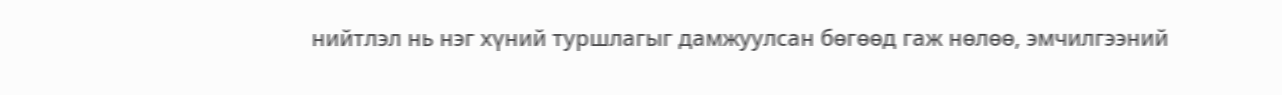нийтлэл нь нэг хүний туршлагыг дамжуулсан бөгөөд гаж нөлөө, эмчилгээний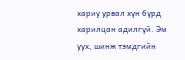хариу урвал хүн бүрд харилцан адилгүй. Эм уух, шинж тэмдгийн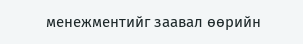менежментийг заавал өөрийн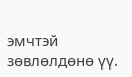эмчтэй зөвлөлдөнө үү.